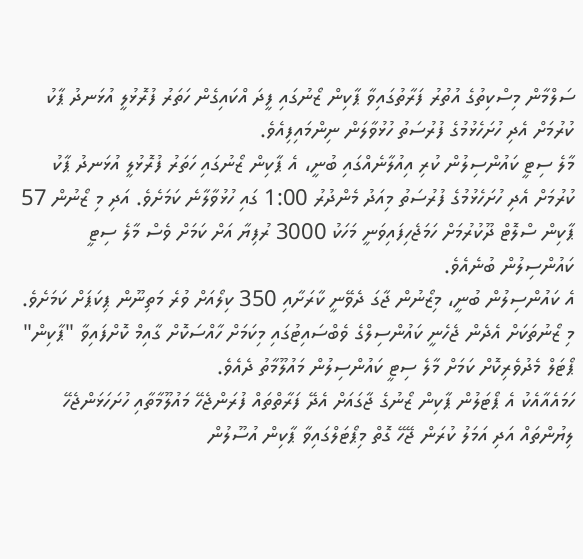ސަލްމާން މިސްކިތުގެ އުތުރު ފަރާތުގައިވާ ޕާކިން ޒޯނުގައި ފީދަ އްކައިގެން ހަތަރު ފުރޮޅުލީ އުޅަނދު ޕާކު ކުރުމަށް އެދި ހުށަހެޅުމުގެ ފުރުސަތު ހުޅުވާލަން ނިންމައިފިއެވެ.
މާލެ ސިޓީ ކައުންސިލުން ކުރި އިއުލާނެއްގައި ބުނީ، އެ ޕާކިން ޒޯނުގައި ހަތަރު ފުރޮޅުލީ އުޅަނދު ޕާކު ކުރުމަށް އެދި ހުށަހެޅުމުގެ ފުރުސަތު މިއަދު މެންދުރު 1:00 ގައި ހުޅުވާލާނެ ކަމަށެވެ. އަދި މި ޒޯނުން 57 ޕާކިން ސްލޮޓް ދޫކުރުމަށް ހަމަޖެހިފައިވަނީ މަހަކު 3000 ރުފިޔާ އަށް ކަމަށް ވެސް މާލެ ސިޓީ ކައުންސިލުން ބުނެއެވެ.
އެ ކައުންސިލުން ބުނީ، މިޒޯނުން ޖާގަ ދެވޭނީ ކާރަށާއި 350 ކިލޯއަށް ވުރެ މަތިނޫން ޕިކަޕަށް ކަމަށެވެ. މި ޒޯނުތަކަށް އެދެން ޖެހެނީ ކައުންސިލްގެ ވެބްސައިޓުގައި މިކަމަށް ހާއްސަކޮށް ގާއިމް ކޮށްފައިވާ "ޕާކިން" ޕޯޓަލް މެދުވެރިކޮށް ކަމަށް މާލެ ސިޓީ ކައުންސިލުން މައުލޫމާތު ދެއެވެ.
ހަމައެއާއެކު އެ ޕޯޓަލުން ޕާކިން ޒޯނުގެ ޖާގައަށް އެދޭ ފަރާތްތައް ފުރަންޖެހޭ މައުލޫމާތާއި ހުށަހަޅަންޖެހޭ ލިޔުންތައް އަދި އަމަލު ކުރަން ޖޭހޭ ގޮތް މިޕޯޓަލްގައިވާ ޕާކިން އުސޫލުން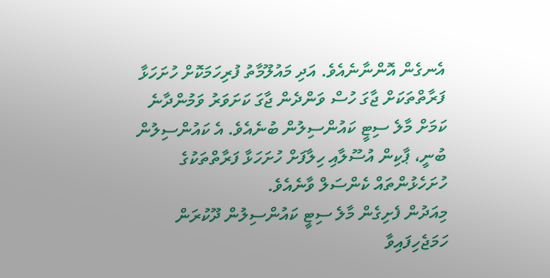އެނގެން އޮންނާނެއެވެ. އަދި މައުލޫމާތު ފުރިހަމަކޮށް ހުށަހަޅާ ފަރާތްތަކަށް ޖާގަ ހުސް ވަންދެން ޖާގަ ކަށަވަރު ވަމުންދާނެ ކަމަށް މާލެ ސިޓީ ކައުންސިލުން ބުނެއެވެ. އެ ކައުންސިލުން ބުނީ، ޕާކިން އުސޫލާއި ހިލާފަށް ހުށަހަޅާ ފަރާތްތަކުގެ ހުށަހެޅުންތައް ކެންސަލް ވާނެއެވެ.
މިއަދުން ފެށިގެން މާލެ ސިޓީ ކައުންސިލުން ދޫކުރަން ހަމަޖެހިފައިވާ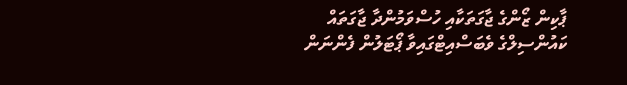ޕާކިން ޒޯންގެ ޖާގަތަކާއި ހުސްވަމުންދާ ޖާގަތައް ކައުންސިލްގެ ވެބަސްއިޓްގައިވާ ޕޯޓަލުން ފެންނަން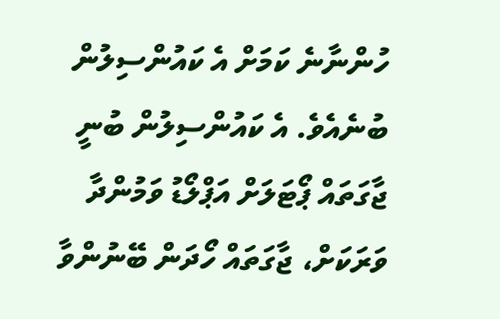ހުންނާނެ ކަމަށް އެ ކައުންސިލުން ބުނެއެވެ. އެ ކައުންސިލުން ބުނީ ޖާގަތައް ޕޯޓަލަށް އަޕްލޯޑު ވަމުންދާ ވަރަކަށް، ޖާގަތައް ހޯދަން ބޭނުންވާ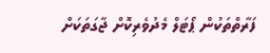ފަރާތްތަކުން ޕޯޓަލް މެދުވެރިކޮށް ޖާގަތަކަށް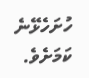ހުށަހެޅޭނެ ކަމަށެވެ.